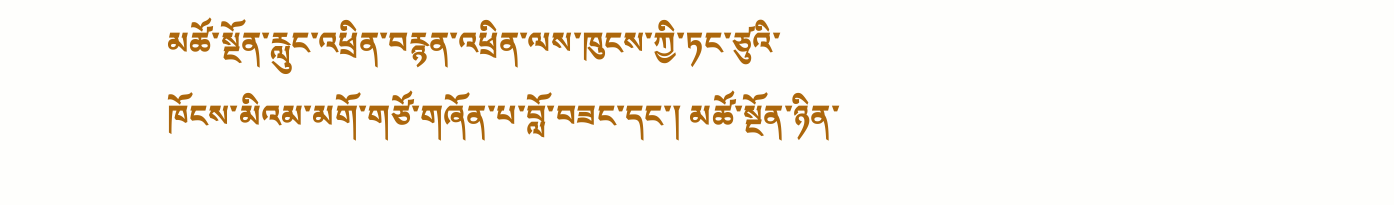མཚོ་སྔོན་རླུང་འཕྲིན་བརྙན་འཕྲིན་ལས་ཁུངས་ཀྱི་ཏང་ཙུའི་ཁོངས་མིའམ་མགོ་གཙོ་གཞོན་པ་བློ་བཟང་དང་། མཚོ་སྔོན་ཉིན་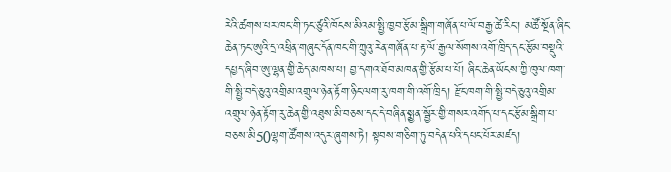རེའི་ཚགས་པར་ཁང་གི་ཏང་ཙུའི་ཁོངས་མིའམ་སྤྱི་ཁྱབ་རྩོམ་སྒྲིག་གཞོན་པ་ལོ་བརྒྱ་ཚེ་རིང་། མཚོ་སྔོན་ཞིང་ཆེན་ཏང་ཨུའི་དྲ་འཕྲིན་གཞུང་དོན་ཁང་གི་ཀྲུའུ་རེན་གཞོན་པ་རྟ་ལོ་རྒྱལ་སོགས་འགོ་ཁྲིད་དང་རྩོམ་བསྡུའི་དཔྱད་ཞིབ་ཨུ་ལྷན་གྱི་ཆེད་མཁས་པ། བྱ་དགའ་ཐོབ་མཁན་གྱི་རྩོམ་པ་པོ། ཞིང་ཆེན་ཡོངས་ཀྱི་ཁུལ་ཁག་གི་སྤྱི་བདེ་ཅུའུ་འགྲིམ་འགྲུལ་ཉེན་རྟོག་ཉིང་ལག་རུ་ཁག་གི་འགོ་ཁྲིད། རྫོང་ཁག་གི་སྤྱི་བདེ་ཅུའུ་འགྲིམ་འགྲུལ་ཉེན་རྟོག་རུ་ཆེན་གྱི་འཐུས་མི་བཅས་དང་དེ་བཞིན་སྨྱན་སྦྱོར་གྱི་གསར་འགོད་པ་དང་རྩོམ་སྒྲིག་པ་བཅས་མི50ལྷག་ཚོགས་འདུར་ཞུགས་ཏེ། སྟབས་གཅིག་ཏུ་བདེན་པའི་དཔང་པོར་མཛད།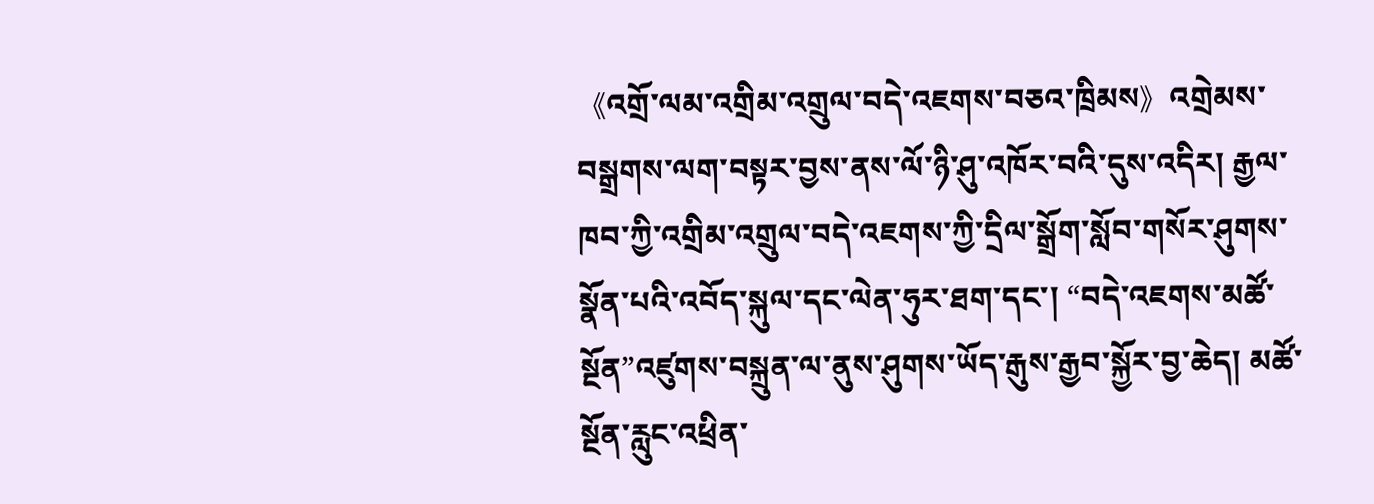《འགྲོ་ལམ་འགྲིམ་འགྲུལ་བདེ་འཇགས་བཅའ་ཁྲིམས》འགྲེམས་བསྒྲགས་ལག་བསྟར་བྱས་ནས་ལོ་ཉི་ཤུ་འཁོར་བའི་དུས་འདིར། རྒྱལ་ཁབ་ཀྱི་འགྲིམ་འགྲུལ་བདེ་འཇགས་ཀྱི་དྲིལ་སྒྲོག་སློབ་གསོར་ཤུགས་སྣོན་པའི་འབོད་སྐུལ་དང་ལེན་ཧུར་ཐག་དང་། “བདེ་འཇགས་མཚོ་སྔོན”འཛུགས་བསྐྲུན་ལ་ནུས་ཤུགས་ཡོད་རྒུས་རྒྱབ་སྐྱོར་བྱ་ཆེད། མཚོ་སྔོན་རླུང་འཕྲིན་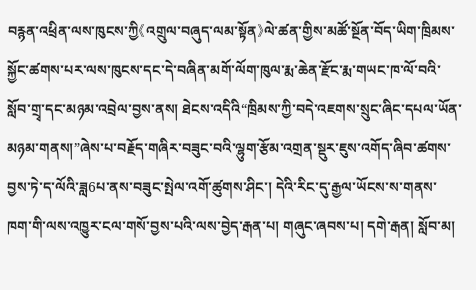བརྙན་འཕྲིན་ལས་ཁུངས་ཀྱི《འགྲུལ་བཞུད་ལམ་སྟོན》ལེ་ཚན་གྱིས་མཚོ་སྔོན་བོད་ཡིག་ཁྲིམས་སྐྱོང་ཚགས་པར་ལས་ཁུངས་དང་དེ་བཞིན་མགོ་ལོག་ཁུལ་རྨ་ཆེན་རྫོང་རྨ་གཡང་ཁ་ལོ་བའི་སློབ་གྲྭ་དང་མཉམ་འབྲེལ་བྱས་ནས། ཐེངས་འདིའི“ཁྲིམས་ཀྱི་བདེ་འཇགས་སྲུང་ཞིང་དཔལ་ཡོན་མཉམ་གནས།”ཞེས་པ་བརྗོད་གཞིར་བཟུང་བའི་ལྷུག་རྩོམ་འགྲན་སྡུར་ཇུས་འགོད་ཞིབ་ཚགས་བྱས་ཏེ་ད་ལོའི་ཟླ6པ་ནས་བཟུང་སྤེལ་འགོ་ཚུགས་ཤིང་། དེའི་རིང་དུ་རྒྱལ་ཡོངས་ས་གནས་ཁག་གི་ལས་འཁྱུར་ངལ་གསོ་བྱས་པའི་ལས་བྱེད་རྒན་པ། གཞུང་ཞབས་པ། དགེ་རྒན། སློབ་མ།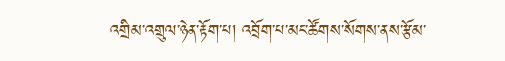འགྲིམ་འགྲུལ་ཉེན་རྟོག་པ། འབྲོག་པ་མང་ཚོགས་སོགས་ནས་རྩོམ་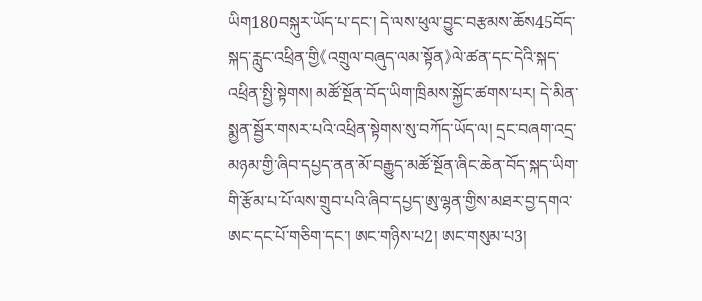ཡིག180བསྐུར་ཡོད་པ་དང་། དེ་ལས་ཕུལ་བྱུང་བརྩམས་ཆོས45བོད་སྐད་རླུང་འཕྲིན་གྱི《འགྲུལ་བཞུད་ལམ་སྟོན》ལེ་ཚན་དང་དེའི་སྐད་འཕྲིན་སྤྱི་སྟེགས། མཚོ་སྔོན་བོད་ཡིག་ཁྲིམས་སྐྱོང་ཚགས་པར། དེ་མིན་སྨྱན་སྦྱོར་གསར་པའི་འཕྲིན་སྟེགས་སུ་བཀོད་ཡོད་ལ། དྲང་བཞག་འདྲ་མཉམ་གྱི་ཞིབ་དཔྱད་ནན་མོ་བརྒྱུད་མཚོ་སྔོན་ཞིང་ཆེན་བོད་སྐད་ཡིག་གི་རྩོམ་པ་པོ་ལས་གྲུབ་པའི་ཞིབ་དཔྱད་ཨུ་ལྷན་གྱིས་མཐར་བྱ་དགའ་ཨང་དང་པོ་གཅིག་དང་། ཨང་གཉིས་པ2། ཨང་གསུམ་པ3།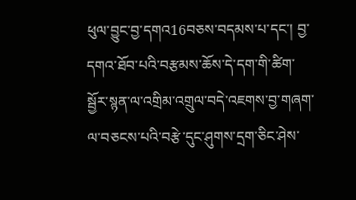ཕུལ་བྱུང་བྱ་དགའ16བཅས་བདམས་པ་དང་། བྱ་དགའ་ཐོབ་པའི་བརྩམས་ཆོས་དེ་དག་གི་ཚིག་སྦྱོར་སྙན་ལ་འགྲིམ་འགྲུལ་བདེ་འཇགས་བྱ་གཞག་ལ་བཅངས་པའི་བརྩེ་དུང་ཤུགས་དྲག་ཅིང་ཤེས་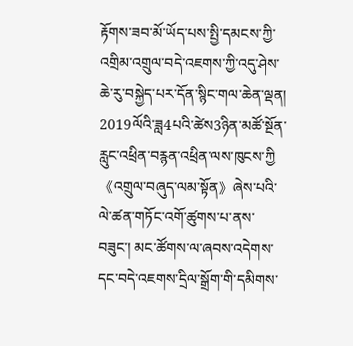རྟོགས་ཟབ་མོ་ཡོད་པས་སྤྱི་དམངས་ཀྱི་འགྲིམ་འགྲུལ་བདེ་འཇགས་ཀྱི་འདུ་ཤེས་ཆེ་རུ་བསྐྱེད་པར་དོན་སྙིང་གལ་ཆེན་ལྡན།
2019ལོའི་ཟླ4པའི་ཚེས3ཉིན་མཚོ་སྔོན་རླུང་འཕྲིན་བརྙན་འཕྲིན་ལས་ཁུངས་ཀྱི《འགྲུལ་བཞུད་ལམ་སྟོན》ཞེས་པའི་ལེ་ཚན་གཏོང་འགོ་ཚུགས་པ་ནས་བཟུང་། མང་ཚོགས་ལ་ཞབས་འདེགས་དང་བདེ་འཇགས་དྲིལ་སྒྲོག་གི་དམིགས་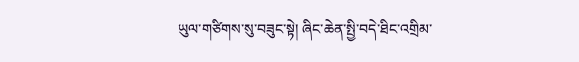ཡུལ་གཙིགས་སུ་བཟུང་སྟེ། ཞིང་ཆེན་སྤྱི་བདེ་ཐིང་འགྲིམ་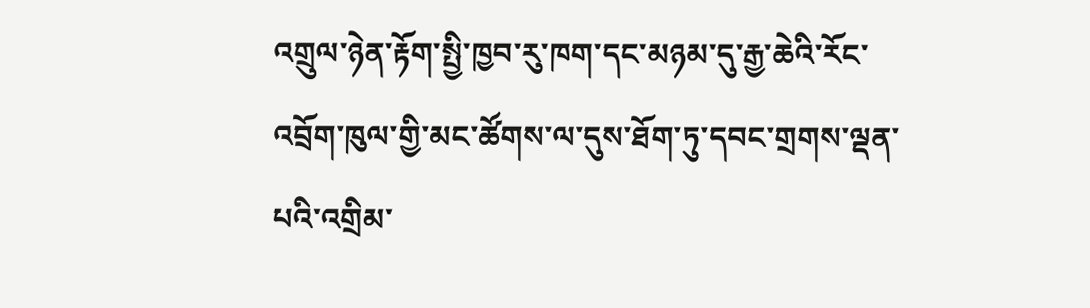འགྲུལ་ཉེན་རྟོག་སྤྱི་ཁྱབ་རུ་ཁག་དང་མཉམ་དུ་རྒྱ་ཆེའི་རོང་འབྲོག་ཁུལ་གྱི་མང་ཚོགས་ལ་དུས་ཐོག་ཏུ་དབང་གྲགས་ལྡན་པའི་འགྲིམ་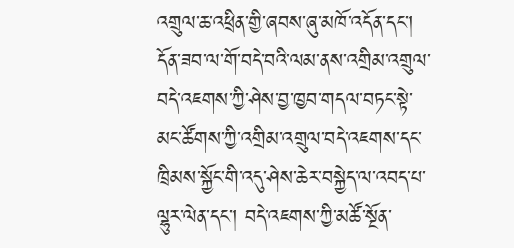འགྲུལ་ཆ་འཕྲིན་གྱི་ཞབས་ཞུ་མཁོ་འདོན་དང་། དོན་ཟབ་ལ་གོ་བདེ་བའི་ལམ་ནས་འགྲིམ་འགྲུལ་བདེ་འཇགས་ཀྱི་ཤེས་བྱ་ཁྱབ་གདལ་བཏང་སྟེ་མང་ཚོགས་ཀྱི་འགྲིམ་འགྲུལ་བདེ་འཇགས་དང་ཁྲིམས་སྐྱོང་གི་འདུ་ཤེས་ཆེར་བསྐྱེད་ལ་འབད་པ་ལྷུར་ལེན་དང་། བདེ་འཇགས་ཀྱི་མཚོ་སྔོན་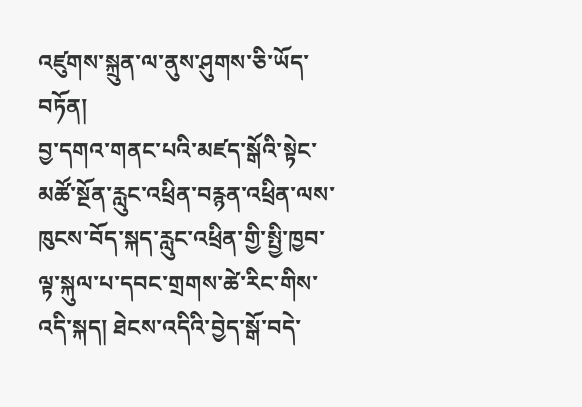འཛུགས་སྐྲུན་ལ་ནུས་ཤུགས་ཅི་ཡོད་བཏོན།
བྱ་དགའ་གནང་པའི་མཛད་སྒོའི་སྟེང་མཚོ་སྔོན་རླུང་འཕྲིན་བརྙན་འཕྲིན་ལས་ཁུངས་བོད་སྐད་རླུང་འཕྲིན་གྱི་སྤྱི་ཁྱབ་ལྟ་སྐུལ་པ་དབང་གྲགས་ཚེ་རིང་གིས་འདི་སྐད། ཐེངས་འདིའི་བྱེད་སྒོ་བདེ་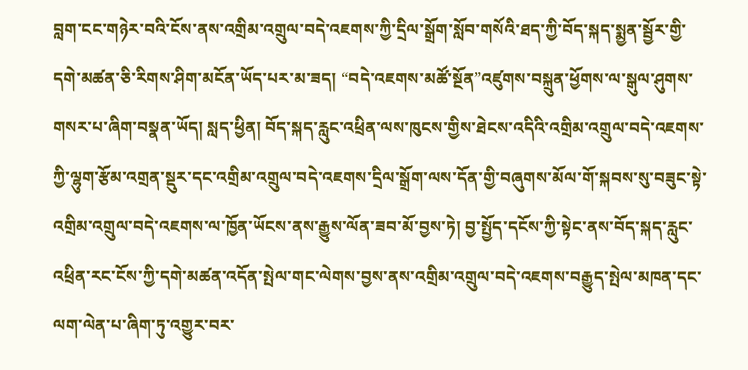བླག་ངང་གཉེར་བའི་ངོས་ནས་འགྲིམ་འགྲུལ་བདེ་འཇགས་ཀྱི་དྲིལ་སྒྲོག་སློབ་གསོའི་ཐད་ཀྱི་བོད་སྐད་སྨྱན་སྦྱོར་གྱི་དགེ་མཚན་ཅི་རིགས་ཤིག་མངོན་ཡོད་པར་མ་ཟད། “བདེ་འཇགས་མཚོ་སྔོན”འཛུགས་བསྐྲུན་ཕྱོགས་ལ་སྒུལ་ཤུགས་གསར་པ་ཞིག་བསྣན་ཡོད། སླད་ཕྱིན། བོད་སྐད་རླུང་འཕྲིན་ལས་ཁུངས་གྱིས་ཐེངས་འདིའི་འགྲིམ་འགྲུལ་བདེ་འཇགས་ཀྱི་ལྷུག་རྩོམ་འགྲན་སྡུར་དང་འགྲིམ་འགྲུལ་བདེ་འཇགས་དྲིལ་སྒྲོག་ལས་དོན་གྱི་བཞུགས་མོལ་གོ་སྐབས་སུ་བཟུང་སྟེ་འགྲིམ་འགྲུལ་བདེ་འཇགས་ལ་ཁྱོན་ཡོངས་ནས་རྒྱུས་ལོན་ཟབ་མོ་བྱས་ཏེ། བྱ་སྤྱོད་དངོས་ཀྱི་སྟེང་ནས་བོད་སྐད་རླུང་འཕྲིན་རང་ངོས་ཀྱི་དགེ་མཚན་འདོན་སྤེལ་གང་ལེགས་བྱས་ནས་འགྲིམ་འགྲུལ་བདེ་འཇགས་བརྒྱུད་སྤེལ་མཁན་དང་ལག་ལེན་པ་ཞིག་ཏུ་འགྱུར་བར་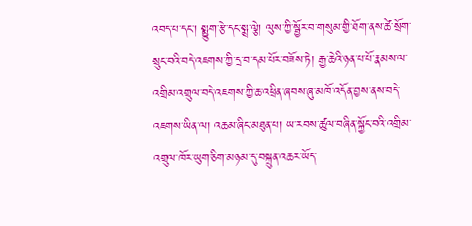འབད་པ་དང་། སྨྱུག་རྩེ་དང་སྨྲ་ལྕེ། ལུས་ཀྱི་སྦྱོར་བ་གསུམ་གྱི་ཐོག་ནས་ཚེ་སྲོག་སྲུང་བའི་བདེ་འཇགས་ཀྱི་དྲ་བ་དམ་པོར་བཟོས་ཏེ། རྒྱ་ཆེའི་ཉན་པ་པོ་རྣམས་ལ་འགྲིམ་འགྲུལ་བདེ་འཇགས་ཀྱི་ཆ་འཕྲིན་ཞབས་ཞུ་མཁོ་འདོན་བྱས་ནས་བདེ་འཇགས་ཡིན་ལ། འཆམ་ཞིང་མཐུན་པ། ཡ་རབས་ཚུལ་བཞིན་སྐྱོང་བའི་འགྲིམ་འགྲུལ་ཁོར་ཡུག་ཅིག་མཉམ་དུ་བསྐྲུན་འཆར་ཡོད་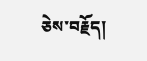ཅེས་བརྗོད།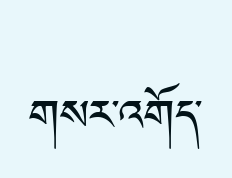གསར་འགོད་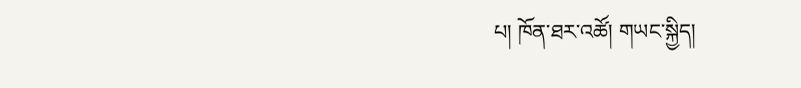པ། ཁོན་ཐར་འཚོ། གཡང་སྐྱིད།